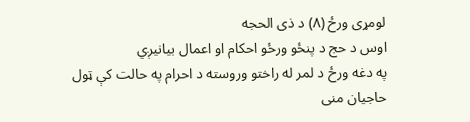لومړی ورځ (۸) د ذی الحجه
اوس د حج د پنځو ورځو احکام او اعمال بيانيږي
په دغه ورځ د لمر له راختو وروسته د احرام په حالت کې ټول حاجيان منی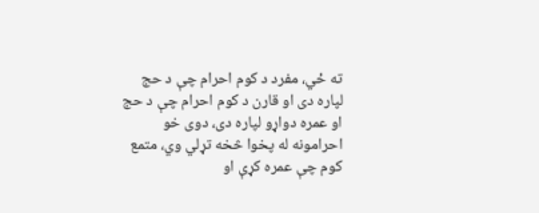ته ځي، مفرد د کوم احرام چې د حج لپاره دی او قارن د کوم احرام چې د حج او عمره دواړو لپاره دی، دوی خو احرامونه له پخوا څخه تړلي وي، متمع کوم چې عمره کړې او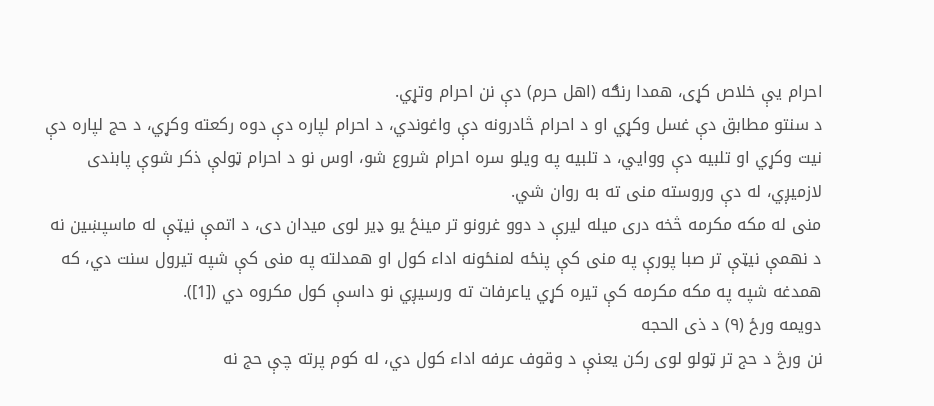احرام يې خلاص کړی، همدا رنګه (اهل حرم) دې نن احرام وتړي.
د سنتو مطابق دې غسل وکړي او د احرام څادرونه دې واغوندي، د احرام لپاره دې دوه رکعته وکړي، د حج لپاره دې نيت وکړي او تلبيه دې ووايي، د تلبيه په ويلو سره احرام شروع شو، اوس نو د احرام ټولې ذکر شوې پابندی لازميږي، له دې وروسته منی ته به روان شي.
منی له مکه مکرمه څخه دری ميله ليرې د دوو غرونو تر مينځ يو ډير لوی ميدان دی، د اتمې نيټې له ماسپښين نه د نهمې نيټې تر صبا پورې په منی کې پنځه لمنځونه اداء کول او همدلته په منی کې شپه تيرول سنت دي، که همدغه شپه په مکه مکرمه کې تيره کړي ياعرفات ته ورسيږي نو داسې کول مکروه دي ([1]).
دويمه ورځ (۹) د ذی الحجه
نن ورڅ د حج تر ټولو لوی رکن يعنې د وقوف عرفه اداء کول دي، له کوم پرته چې حج نه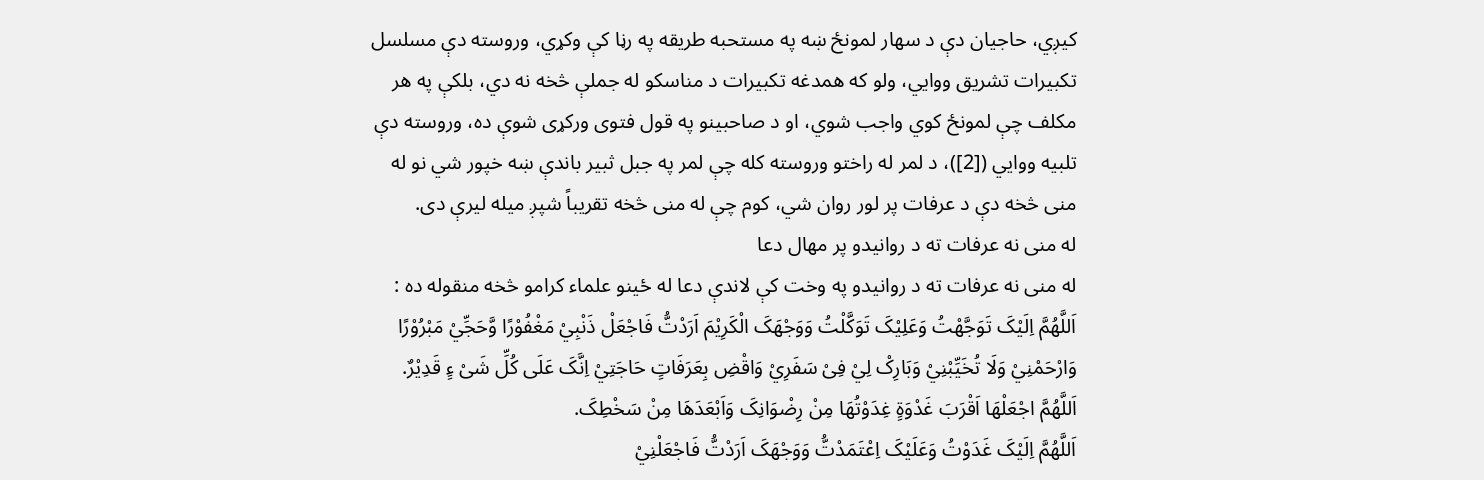کيږي، حاجيان دې د سهار لمونځ ښه په مستحبه طريقه په رڼا کې وکړي، وروسته دې مسلسل تکبيرات تشريق ووايي، ولو که همدغه تکبيرات د مناسکو له جملې څخه نه دي، بلکې په هر مکلف چې لمونځ کوي واجب شوي، او د صاحبينو په قول فتوی ورکړی شوې ده، وروسته دې تلبيه ووايي ([2])، د لمر له راختو وروسته کله چې لمر په جبل ثبير باندې ښه خپور شي نو له منی څخه دې د عرفات پر لور روان شي، کوم چې له منی څخه تقريباً شپږ ميله ليرې دی.
له منی نه عرفات ته د روانيدو پر مهال دعا
له منی نه عرفات ته د روانيدو په وخت کې لاندې دعا له ځينو علماء کرامو څخه منقوله ده :
اَللَّهُمَّ اِلَيْکَ تَوَجَّهْتُ وَعَلِيْکَ تَوَکَّلْتُ وَوَجْهَکَ الْکَرِيْمَ اَرَدْتُّ فَاجْعَلْ ذَنْبِيْ مَغْفُوْرًا وَّحَجِّيْ مَبْرُوْرًا وَارْحَمْنِيْ وَلَا تُخَيِّبْنِيْ وَبَارِکْ لِيْ فِیْ سَفَرِيْ وَاقْضِ بِعَرَفَاتٍ حَاجَتِيْ اِنَّکَ عَلَی کُلِّ شَیْ ءٍ قَدِيْرٌ.
اَللَّهُمَّ اجْعَلْهَا اَقْرَبَ غَدْوَةٍ غِدَوْتُهَا مِنْ رِضْوَانِکَ وَاَبْعَدَهَا مِنْ سَخْطِکَ.
اَللَّهُمَّ اِلَيْکَ غَدَوْتُ وَعَلَيْکَ اِعْتَمَدْتُّ وَوَجْهَکَ اَرَدْتُّ فَاجْعَلْنِيْ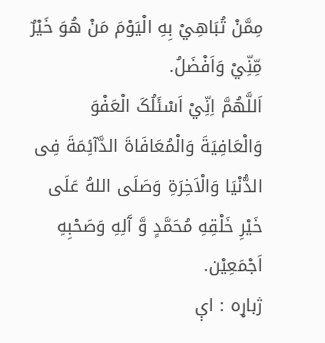مِمَّنْ تُبَاهِيْ بِهِ الْيَوْمَ مَنْ هُوَ خَيْرٌ مِّنِّيْ وَاَفْضَلُ.
اَللَّهُمَّ اِنِّيْ اَسْئَلُکَ الْعَفْوَ وَالْعَافِيَةَ وَالْمُعَافَاةَ الدَّآئِمَةَ فِی الدُّنْيَا وَالْاَخِرَةِ وَصَلَی اللهُ عَلَی خَيْرِ خَلْقِهِ مُحَمَّدٍ وَّ آَلِهِ وَصَحْبِهِ اَجْمَعِيْن.
ژباړه : اې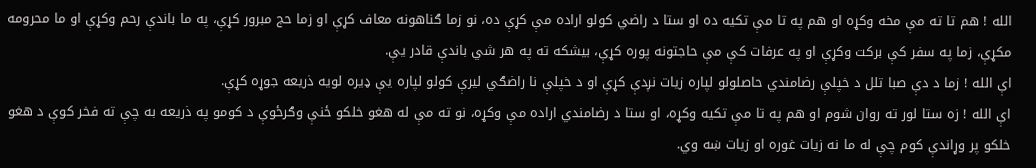الله ! هم تا ته مې مخه وکړه او هم په تا مې تکيه ده او ستا د راضي کولو اراده مې کړې ده، نو زما ګناهونه معاف کړې او زما حج مبرور کړې، په ما باندې رحم وکړې او ما محرومه مکړې، زما په سفر کې برکت وکړې او په عرفات کې مې حاجتونه پوره کړې، بيشکه ته په هر شي باندې قادر يې.
اې الله ! زما د دې صبا تلل د خپلې رضامندي حاصلولو لپاره زيات نږدې کړې او د خپلې نا راضګي ليرې کولو لپاره يې ډيره لويه ذريعه جوړه کړې.
اې الله ! زه ستا لور ته روان شوم او هم په تا مې تکيه وکړه، او ستا د رضامندي اراده مې وکړه، نو ته مې له هغو خلکو ځنې وګرځوې د کومو په ذريعه به چې ته فخر کوې د هغو خلکو پر وړاندې کوم چې له ما نه زيات غوره او زيات ښه وي.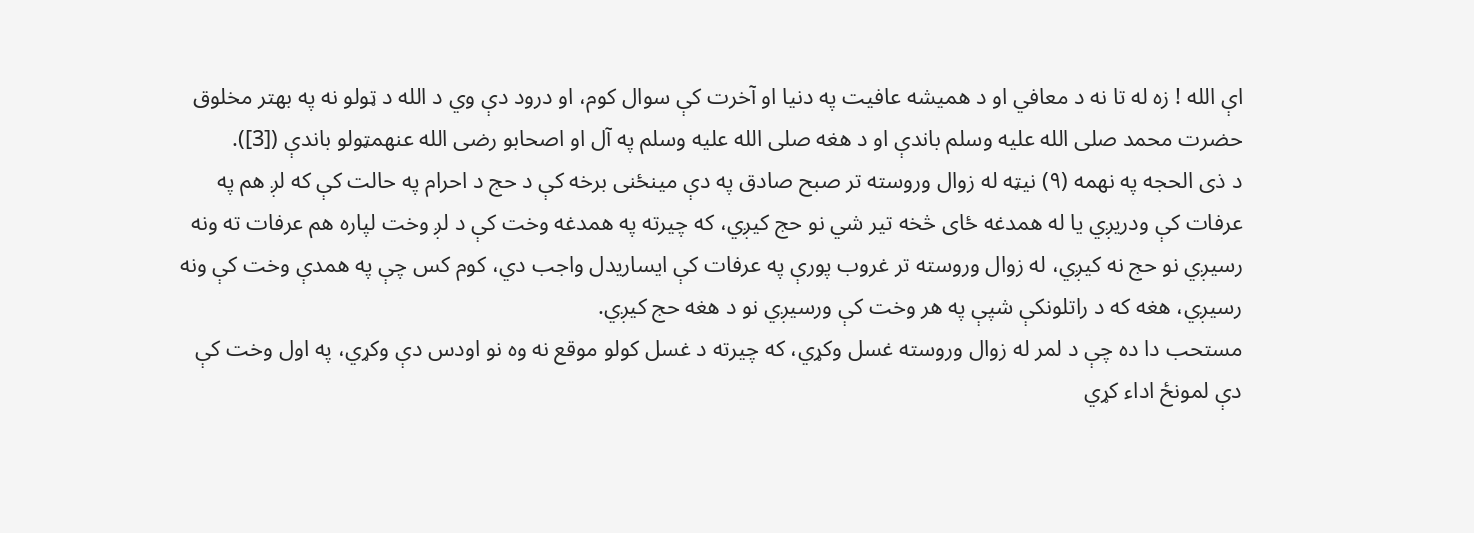اې الله ! زه له تا نه د معافي او د هميشه عافيت په دنيا او آخرت کې سوال کوم، او درود دې وي د الله د ټولو نه په بهتر مخلوق حضرت محمد صلی الله علیه وسلم باندې او د هغه صلی الله علیه وسلم په آل او اصحابو رضی الله عنهمټولو باندې ([3]).
د ذی الحجه په نهمه (۹) نيټه له زوال وروسته تر صبح صادق په دې مينځنی برخه کې د حج د احرام په حالت کې که لږ هم په عرفات کې ودريږي يا له همدغه ځای څخه تير شي نو حج کيږي، که چيرته په همدغه وخت کې د لږ وخت لپاره هم عرفات ته ونه رسيږي نو حج نه کيږي، له زوال وروسته تر غروب پورې په عرفات کې ايساريدل واجب دي، کوم کس چې په همدې وخت کې ونه رسيږي، هغه که د راتلونکې شپې په هر وخت کې ورسيږي نو د هغه حج کيږي.
مستحب دا ده چې د لمر له زوال وروسته غسل وکړي، که چيرته د غسل کولو موقع نه وه نو اودس دې وکړي، په اول وخت کې دې لمونځ اداء کړي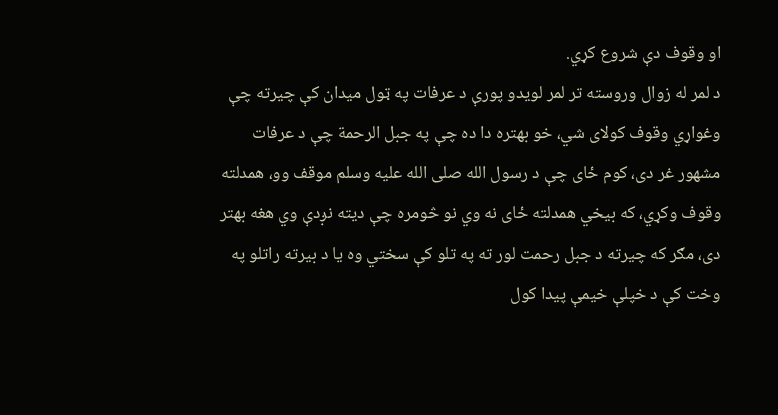او وقوف دې شروع کړي.
د لمر له زوال وروسته تر لمر لويدو پورې د عرفات په ټول ميدان کې چيرته چې وغواړي وقوف کولای شي، خو بهتره دا ده چې په جبل الرحمة چې د عرفات مشهور غر دی، کوم ځای چې د رسول الله صلی الله علیه وسلم موقف وو، همدلته وقوف وکړي، که بيخي همدلته ځای نه وي نو څومره چې ديته نږدې وي هغه بهتر دی، مګر که چيرته د جبل رحمت لور ته په تلو کې سختي وه يا د بيرته راتلو په وخت کې د خپلې خيمې پيدا کول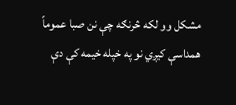مشکل وو لکه څرنګه چې نن صبا عموماً همداسې کيږي نو په خپله خيمه کې دې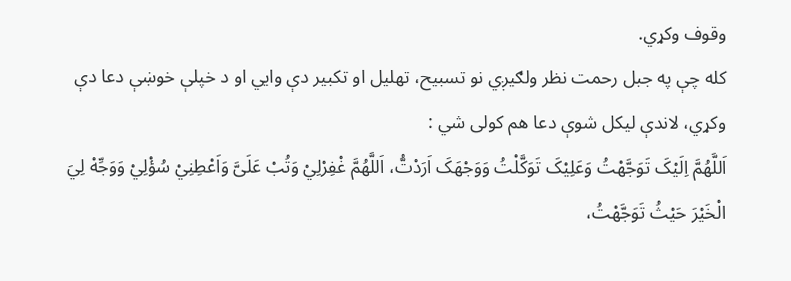وقوف وکړي.
کله چې په جبل رحمت نظر ولګيږي نو تسبيح، تهليل او تکبير دې وايي او د خپلې خوښې دعا دې وکړي، لاندې ليکل شوې دعا هم کولی شي :
اَللَّهُمَّ اِلَيْکَ تَوَجَّهْتُ وَعَلِيْکَ تَوَکَّلْتُ وَوَجْهَکَ اَرَدْتُّ، اَللَّهُمَّ غْفِرْلِيْ وَتُبْ عَلَیَّ وَاَعْطِنِيْ سُؤْلِيْ وَوَجِّهْ لِيَ الْخَيْرَ حَيْثُ تَوَجَّهْتُ،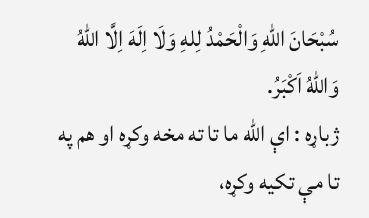سُبْحَانَ اللهِ وَالْحَمْدُ لِلهِ وَلَا اِلَهَ اِلَّا اللهُ وَاللهُ اَکْبَرُ.
ژباړه : اې الله ما تا ته مخه وکړه او هم په تا مې تکيه وکړه،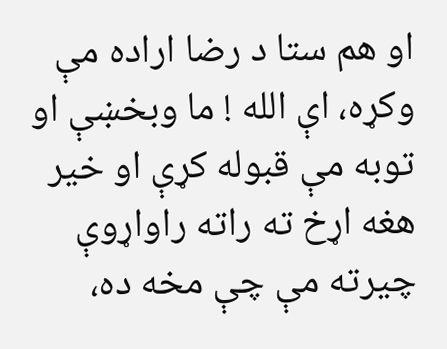او هم ستا د رضا اراده مې وکړه، اې الله ! ما وبخښې او توبه مې قبوله کړې او خير هغه اړخ ته راته راواړوې چيرته مې چې مخه ده،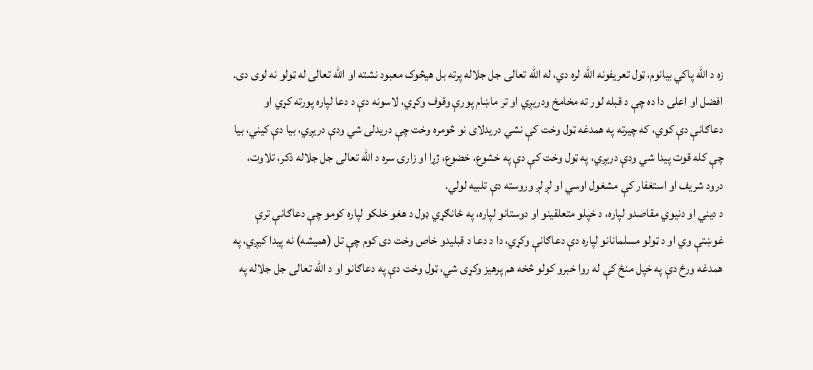زه د الله پاکي بيانوم، ټول تعريفونه الله لره دي، له الله تعالی جل جلاله پرته بل هيڅوک معبود نشته او الله تعالی له ټولو نه لوی دی.
افضل او اعلی دا ده چې د قبله لور ته مخامخ ودريږي او تر ماښام پورې وقوف وکړي، لاسونه دې د دعا لپاره پورته کړي او دعاګانې دې کوي، که چيرته په همدغه ټول وخت کې نشي دريدلای نو څومره وخت چې دريدلی شي ودې دريږي، بيا دې کيني، بيا چې کله قوت پيدا شي ودې دريږي، په ټول وخت کې دې په خشوع، خضوع، ژړا او زارۍ سره د الله تعالی جل جلاله ذکر، تلاوت، درود شريف او استغفار کې مشغول اوسي او لږ لږ وروسته دې تلبيه لولي.
د ديني او دنيوي مقاصدو لپاره، د خپلو متعلقينو او دوستانو لپاره، په ځانګړي ډول د هغو خلکو لپاره کومو چې دعاګانې ترې غوښتې وي او د ټولو مسلمانانو لپاره دې دعاګانې وکړي، دا د دعا د قبليدو خاص وخت دی کوم چې تل (هميشه) نه پيدا کيږي، په همدغه ورځ دې په خپل منځ کې له روا خبرو کولو څخه هم پرهيز وکړی شي، ټول وخت دې په دعاګانو او د الله تعالی جل جلاله په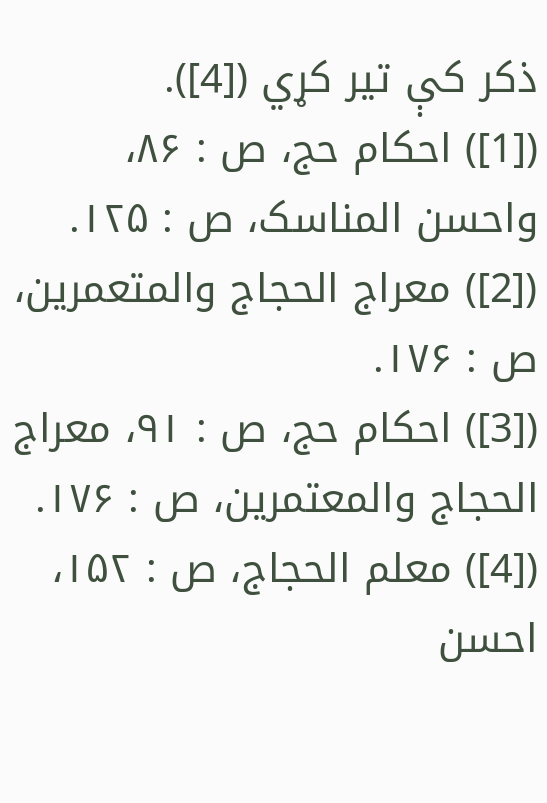ذکر کې تير کړي ([4]).
([1]) احکام حج، ص : ۸۶، واحسن المناسک، ص : ۱۲۵.
([2]) معراج الحجاج والمتعمرين، ص : ۱۷۶.
([3]) احکام حج، ص : ۹۱، معراج الحجاج والمعتمرين، ص : ۱۷۶.
([4]) معلم الحجاج، ص : ۱۵۲، احسن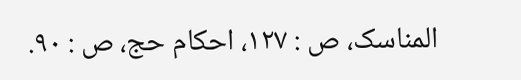المناسک، ص : ۱۲۷، احکام حج، ص : ۹۰.